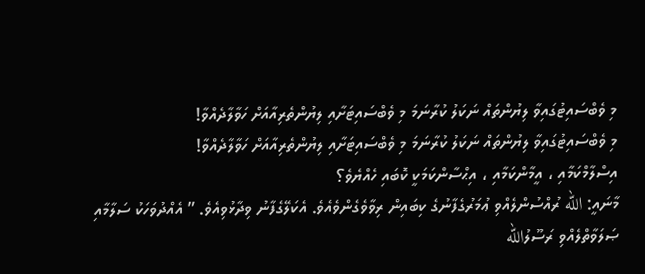މި ވެބްސައިޓުގައިވާ ލިޔުންތައް ނަކަލު ކުރާނަމަ މި ވެބްސައިޓަށާއި ލިޔުންތެރިއާއަށް ހަވާލާދެއްވާ!
މި ވެބްސައިޓުގައިވާ ލިޔުންތައް ނަކަލު ކުރާނަމަ މި ވެބްސައިޓަށާއި ލިޔުންތެރިއާއަށް ހަވާލާދެއްވާ!
އިސްލާމްކަމާއި ، އީމާންކަމާއި ، އިޙްސާންކަމަކީ ކޮބައި ހެއްޔެވެ؟
މާނައީ: الله ރުއްސުންލެއްވި ޢުމަރުގެފާނުގެ ކިބައިން ރިވާވެގެންވެއެވެ. އެކަލޭގެފާނު ވިދާޅުވިއެވެ. ” އެއްދުވަހަކު ސަލާމާއި ޞަލަވާތްލެއްވި ރަސޫލުالله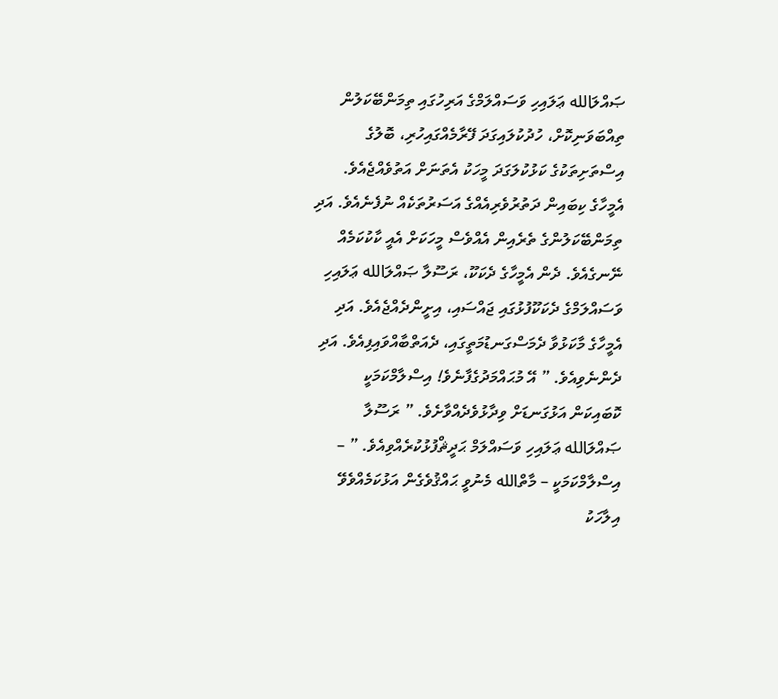ޞައްލަالله ޢަލައިހި ވަސައްލަމްގެ އަރިހުގައި ތިމަންބޭކަލުން ތިއްބަވަނިކޮށް، ހުދުކުލައިގަދަ ފޭރާމެއްގައިހުރި، ބޮލުގެ އިސްތަށިތަކުގެ ކަޅުކުލަގަދަ މީހަކު އެތަނަށް އަތުވެއްޖެއެވެ. އެމީހާގެ ކިބައިން ދަތުރުވެރިއެއްގެ އަސަރުތަކެއް ނުފެނެއެވެ. އަދި ތިމަންބޭކަލުންގެ ތެރެއިން އެއްވެސް މީހަކަށް އެއީ ކާކުކަމެއް ނޭނގެއެވެ. ދެން އެމީހާގެ ދެކަކޫ، ރަސޫލާ ޞައްލަالله ޢަލައިހި ވަސައްލަމްގެ ދެކަކޫފުޅުގައި ޖައްސައި، އިށީންދެއްޖެއެވެ. އަދި އެމީހާގެ މާކަޅުވާ ދެމަސްގަނޑުމަތީގައި، ދެއަތްބާއްވައިފިއެވެ. އަދި ދެންނެވިއެވެ. ” އޭ މުޙައްމަދުގެފާނެވެ! އިސްލާމްކަމަކީ ކޮބައިކަން އަޅުގަނޑަށް ވިދާޅުވެދެއްވާށެވެ. ” ރަސޫލާ ޞައްލަالله ޢަލައިހި ވަސައްލަމް ޙަދީޘްފުޅުކުރެއްވިއެވެ. ” – އިސްލާމްކަމަކީ – މާތްالله މެނުވީ ޙައްޤުވެގެން އަޅުކަމެއްވެވޭ އިލާހަކު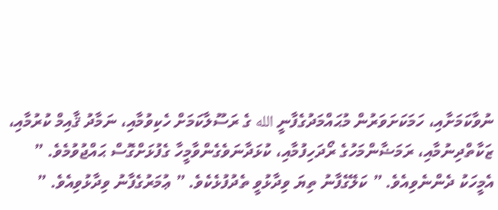ނުވާކަމަށާއި، ހަމަކަށަވަރުން މުޙައްމަދުގެފާނީ الله ގެ ރަސޫލާކަމަށް ހެކިވުމާއި، ނަމާދު ޤާއިމް ކުރުމާއި، ޒަކާތްދިނުމާއި، ރަމަޟާންމަހުގެ ރޯދަހިފުމާއި، ކުޅަދާނަވެގެންވާމީހާ ގެފުޅަށްގޮސް ޙައްޖުވުމެވެ. ” އެމީހަކު ދެންނެވިއެވެ. ” ކަލޭގެފާނު ތިޔަ ވިދާޅުވީ ތެދުފުޅެކެވެ. ” ޢުމަރުގެފާނު ވިދާޅުވިއެވެ. ”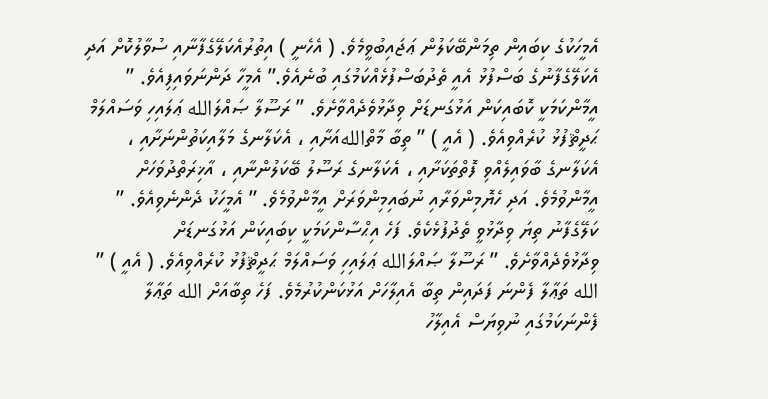އެމީހަކުގެ ކިބައިން ތިމަންބޭކަލުން ޢަޖައިބުވީމެވެ. ( އެހެނީ ) އިތުރުއެކަލޭގެފާނާއި ސުވާލުކޮށް އަދި އެކަލޭގެފާނުގެ ބަސްފުޅު އެއީ ތެދުބަސްފުޅެއްކަމުގައި ބުނެއެވެ.” އެމީހާ ދަންނަވައިފިއެވެ. ” އީމާންކަމަކީ ކޮބައިކަން އަޅުގަނޑަށް ވިދާޅުވެދެއްވާށެވެ. ” ރަސޫލާ ޞައްލަالله ޢަލައިހި ވަސައްލަމް ޙަދީޘްފުޅު ކުރެއްވިއެވެ. ( އެއީ ) ” ތިބާ މާތްاللهއަށާއި ، އެކަލާނގެ މަލާއިކަތުންނަށާއި ، އެކަލާނގެ ބާވައިލެއްވި ފޮތްތަކަށާއި ، އެކަލާނގެ ރަސޫލު ބޭކަލުންނާއި ، އާޚިރަތްދުވަހަށް އީމާންވުމެވެ. އަދި ހެޔޮމިންވަރާއި ނުބައިމިންވަރަށް އީމާންވުމެވެ. ” އެމީހަކު ދެންނެވިއެވެ. ” ކަލޭގެފާނު ތިޔަ ވިދާޅުވީ ތެދުފުޅެކެވެ. ފަހެ އިޙްސާންކަމަކީ ކިބައިކަން އަޅުގަނޑަށް ވިދާޅުވެދެއްވާށެވެ. ” ރަސޫލާ ޞައްލަالله ޢަލައިހި ވަސައްލަމް ޙަދީޘްފުޅު ކުރެއްވިއެވެ. ( އެއީ ) ” الله ތަޢާލާ ފެންނަ ފަދައިން ތިބާ އެއިލާހަށް އަޅުކަންކުރުމެވެ. ފަހެ ތިބާއަށް الله ތަޢާލާ ފެންނަކަމުގައި ނުވިޔަސް އެއިލާހު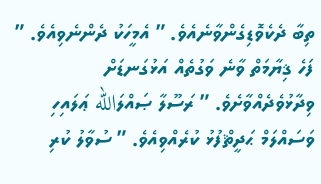ތިބާ ދެކެވޮޑިގެންވާނެއެވެ. ” އެމީހަކު ދެންނެވިއެވެ. ” ފަހެ ޤިޔާމަތް ވާނެ ވަގުތެއް އަޅުގަނޑަށް ވިދާޅުވެދެއްވާށެވެ. ” ރަސޫލާ ޞައްލަالله ޢަލައިހި ވަސައްލަމް ޙަދީޘްފުޅު ކުރެއްވިއެވެ. ” ސުވާލު ކުރި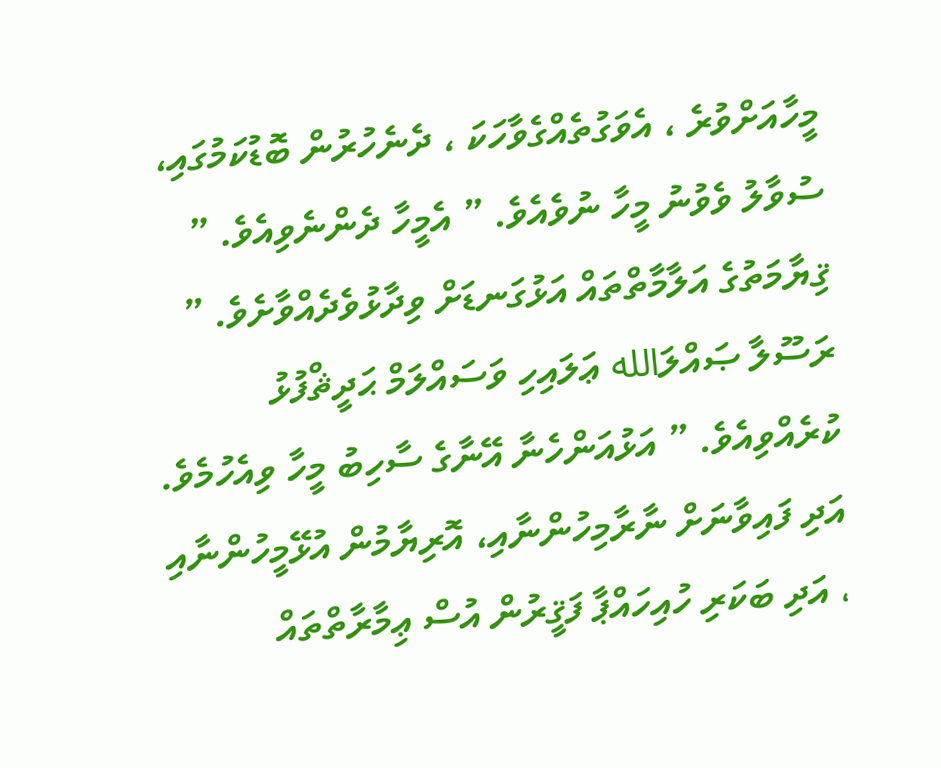މީހާއަށްވުރެ ، އެވަގުތެއްގެވާހަކަ ، ދެނެހުރުން ބޮޑުކަމުގައި، ސުވާލު ވެވުނު މީހާ ނުވެއެވެ. ” އެމީހާ ދެންނެވިއެވެ. ” ޤިޔާމަތުގެ އަލާމާތްތައް އަޅުގަނޑަށް ވިދާޅުވެދެއްވާށެވެ. ” ރަސޫލާ ޞައްލަالله ޢަލައިހި ވަސައްލަމް ޙަދީޘްފުޅު ކުރެއްވިއެވެ. ” އަޅުއަންހެނާ އޭނާގެ ސާހިބު މީހާ ވިއެހުމެވެ. އަދި ފައިވާނަށް ނާރާމިހުންނާއި، އޮރިޔާމުން އުޅޭމީހުންނާއި ، އަދި ބަކަރި ހުއިހައްޕާ ފަޤީރުން އުސް ޢިމާރާތްތައް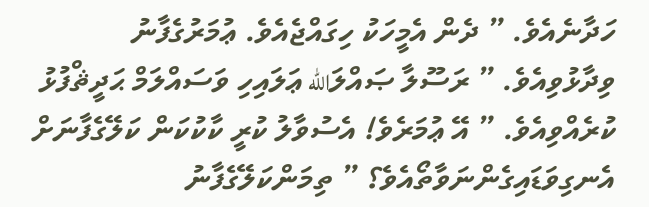ހަދާނެއެވެ. ” ދެން އެމީހަކު ހިގައްޖެއެވެ. ޢުމަރުގެފާނު ވިދާޅުވިއެވެ. ” ރަސޫލާ ޞައްލަالله ޢަލައިހި ވަސައްލަމް ޙަދީޘްފުޅު ކުރެއްވިއެވެ. ” އޭ ޢުމަރެވެ! އެސުވާލު ކުރީ ކާކުކަން ކަލޭގެފާނަށް އެނގިވަޑައިގެންނަވާތޯއެވެ؟ ” ތިމަންކަލޭގެފާނު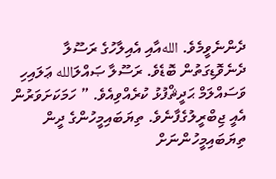ދެންނެވީމެވެ. اللهއާއި އެއިލާހުގެ ރަސޫލާ ދެނެވޮޑިގަތުން ބޮޑެވެ. ރަސޫލާ ޞައްލަالله ޢަލައިހި ވަސައްލަމް ޙަދީޘްފުޅު ކުރެއްވިއެވެ. ” ހަމަކަށަވަރުން އެއީ ޖިބްރީލުގެފާނެވެ. ތިޔަބައިމީހުންގެ ދީން ތިޔަބައިމީހުންނަށް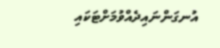އުނގަންނައިދެއްވުމަށްޓަކައި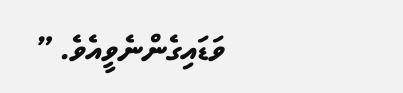ވަޑައިގެންނެވީއެވެ. ”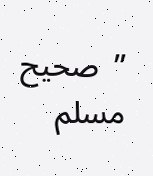”  صحيح مسلم